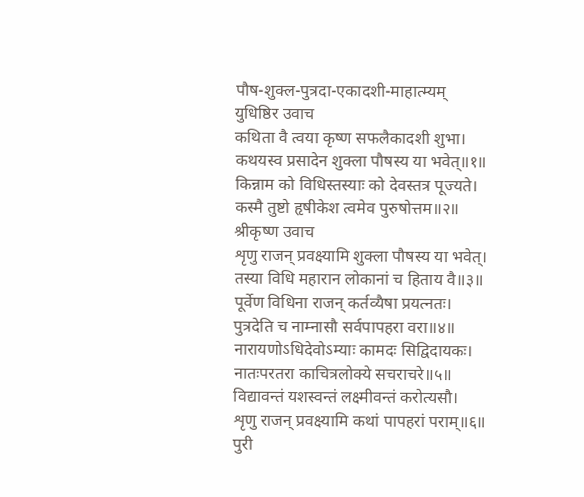पौष-शुक्ल-पुत्रदा-एकादशी-माहात्म्यम्
युधिष्ठिर उवाच
कथिता वै त्वया कृष्ण सफलैकादशी शुभा।
कथयस्व प्रसादेन शुक्ला पौषस्य या भवेत्॥१॥
किन्नाम को विधिस्तस्याः को देवस्तत्र पूज्यते।
कस्मै तुष्टो हृषीकेश त्वमेव पुरुषोत्तम॥२॥
श्रीकृष्ण उवाच
शृणु राजन् प्रवक्ष्यामि शुक्ला पौषस्य या भवेत्।
तस्या विधि महारान लोकानां च हिताय वै॥३॥
पूर्वेण विधिना राजन् कर्तव्यैषा प्रयत्नतः।
पुत्रदेति च नाम्नासौ सर्वपापहरा वरा॥४॥
नारायणोऽधिदेवोऽम्याः कामदः सिद्विदायकः।
नातःपरतरा काचित्रलोक्ये सचराचरे॥५॥
विद्यावन्तं यशस्वन्तं लक्ष्मीवन्तं करोत्यसौ।
शृणु राजन् प्रवक्ष्यामि कथां पापहरां पराम्॥६॥
पुरी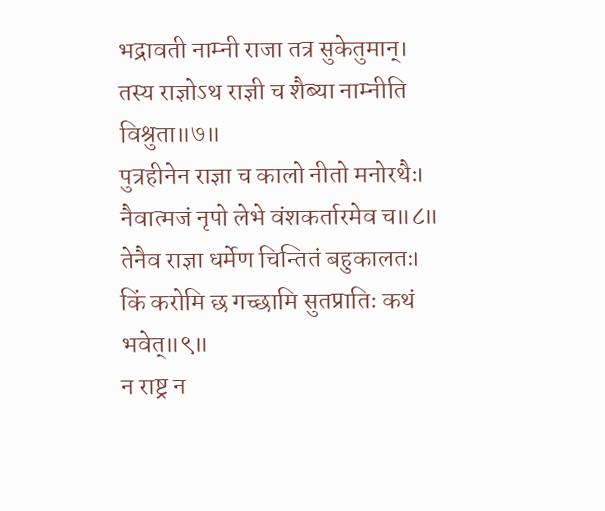भद्रावती नाम्नी राजा तत्र सुकेतुमान्।
तस्य राज्ञोऽथ राज्ञी च शैब्या नाम्नीति विश्रुता॥७॥
पुत्रहीनेन राज्ञा च कालो नीतो मनोरथैः।
नैवात्मजं नृपो लेभे वंशकर्तारमेव च॥८॥
तेनैव राज्ञा धर्मेण चिन्तितं बहुकालतः।
किं करोमि छ गच्छामि सुतप्रातिः कथं भवेत्॥९॥
न राष्ट्र न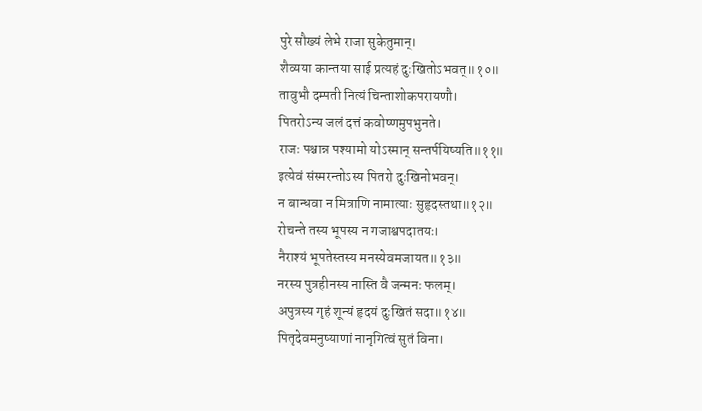पुरे सौख्यं लेभे राजा सुकेतुमान्।
शैव्यया कान्तया साई प्रत्यहं दुःखितोऽभवत्॥१०॥
तावुभौ दम्पती नित्यं चिन्ताशोकपरायणौ।
पितरोऽन्य जलं दत्तं कवोष्णमुपभुनते।
राजः पश्चान्न पश्यामो योऽस्मान् सन्तर्पयिष्यति॥११॥
इत्येवं संस्मरन्तोऽस्य पितरो दुःखिनोभवन्।
न बान्धवा न मित्राणि नामात्याः सुहृदस्तथा॥१२॥
रोचन्ते तस्य भूपस्य न गजाश्वपदातयः।
नैराश्यं भूपतेस्तस्य मनस्येवमजायत॥१३॥
नरस्य पुत्रहीनस्य नास्ति वै जन्मनः फलम्।
अपुत्रस्य गृहं शून्यं हृदयं दुःखितं सदा॥१४॥
पितृदेवमनुष्याणां नानृगित्वं सुतं विना।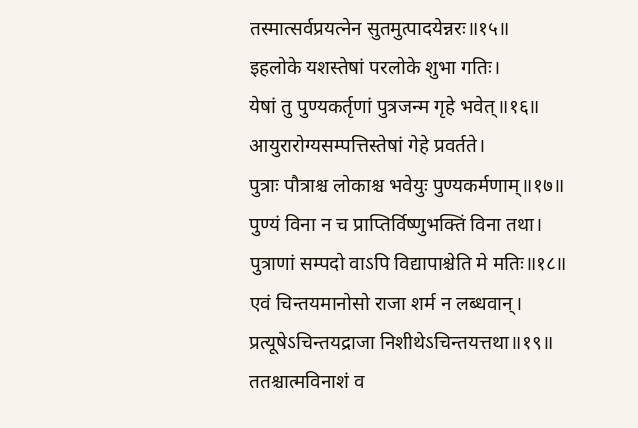तस्मात्सर्वप्रयत्नेन सुतमुत्पादयेन्नरः॥१५॥
इहलोके यशस्तेषां परलोके शुभा गतिः।
येषां तु पुण्यकर्तृणां पुत्रजन्म गृहे भवेत्॥१६॥
आयुरारोग्यसम्पत्तिस्तेषां गेहे प्रवर्तते।
पुत्राः पौत्राश्च लोकाश्च भवेयुः पुण्यकर्मणाम्॥१७॥
पुण्यं विना न च प्राप्तिर्विष्णुभक्तिं विना तथा।
पुत्राणां सम्पदो वाऽपि विद्यापाश्चेति मे मतिः॥१८॥
एवं चिन्तयमानोसो राजा शर्म न लब्धवान्।
प्रत्यूषेऽचिन्तयद्राजा निशीथेऽचिन्तयत्तथा॥१९॥
ततश्चात्मविनाशं व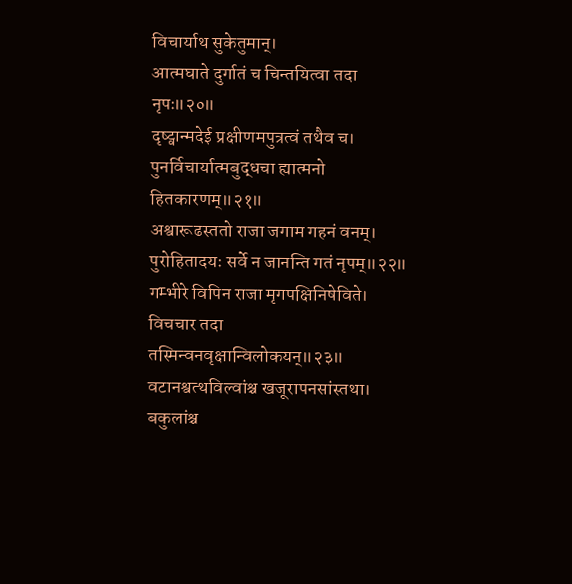विचार्याथ सुकेतुमान्।
आत्मघाते दुर्गातं च चिन्तयित्वा तदा नृपः॥२०॥
दृष्ट्वान्मदेई प्रक्षीणमपुत्रत्वं तथैव च।
पुनर्विचार्यात्मबुद्धचा ह्यात्मनो हितकारणम्॥२१॥
अश्वारूढस्ततो राजा जगाम गहनं वनम्।
पुरोहितादयः सर्वे न जानन्ति गतं नृपम्॥२२॥
गम्भीरे विपिन राजा मृगपक्षिनिषेविते।
विचचार तदा तस्मिन्वनवृक्षान्विलोकयन्॥२३॥
वटानश्वत्थविल्वांश्च खजूरापनसांस्तथा।
बकुलांश्च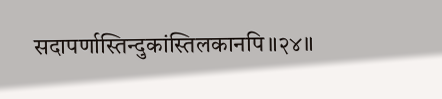सदापर्णास्तिन्दुकांस्तिलकानपि॥२४॥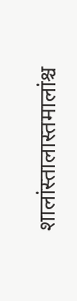शालांस्तालास्तमालांश्च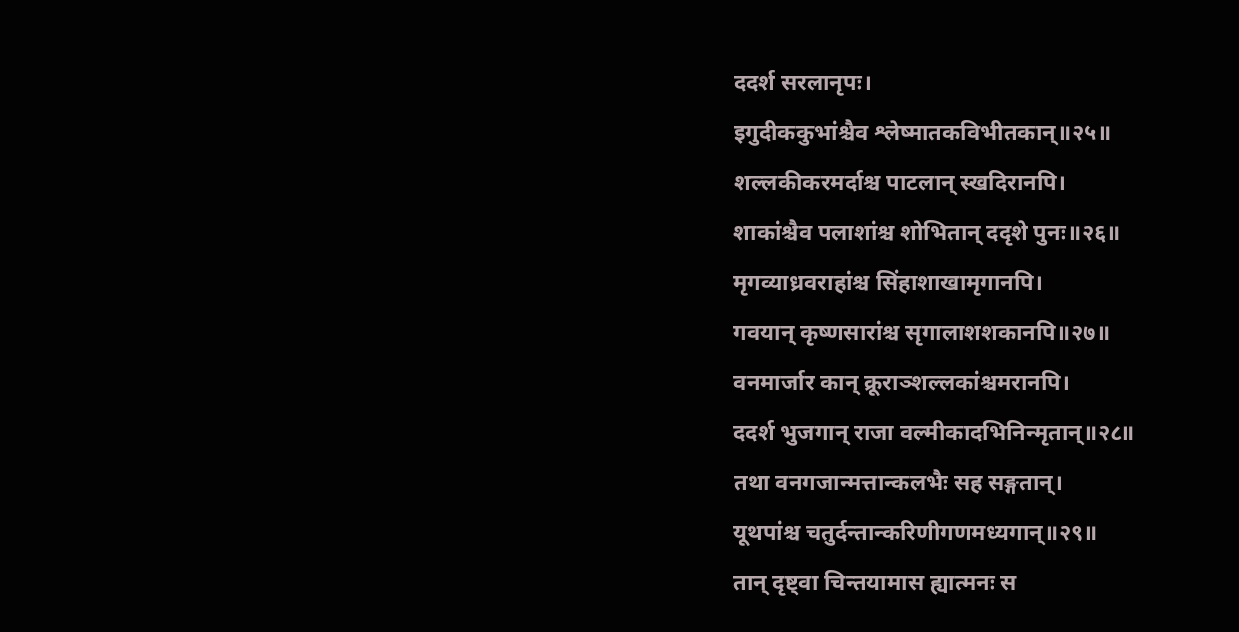ददर्श सरलानृपः।
इगुदीककुभांश्चैव श्लेष्मातकविभीतकान्॥२५॥
शल्लकीकरमर्दाश्च पाटलान् स्खदिरानपि।
शाकांश्चैव पलाशांश्च शोभितान् ददृशे पुनः॥२६॥
मृगव्याध्रवराहांश्च सिंहाशाखामृगानपि।
गवयान् कृष्णसारांश्च सृगालाशशकानपि॥२७॥
वनमार्जार कान् क्रूराञ्शल्लकांश्चमरानपि।
ददर्श भुजगान् राजा वल्मीकादभिनिन्मृतान्॥२८॥
तथा वनगजान्मत्तान्कलभैः सह सङ्गतान्।
यूथपांश्च चतुर्दन्तान्करिणीगणमध्यगान्॥२९॥
तान् दृष्ट्वा चिन्तयामास ह्यात्मनः स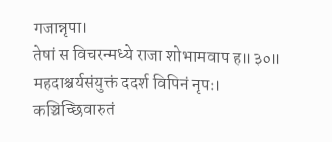गजान्नृपा।
तेषां स विचरन्मध्ये राजा शोभामवाप ह॥३०॥
महदाश्चर्यसंयुक्तं ददर्श विपिनं नृपः।
कञ्चिच्छिवारुतं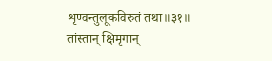शृण्वन्तुलूकविरुतं तथा॥३१॥
तांस्तान् क्षिमृगान्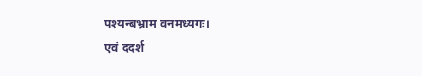पश्यन्बभ्राम वनमध्यगः।
एवं ददर्श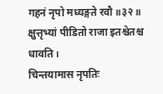गहनं नृपो मध्यङ्गते रवौ॥३२॥
क्षुत्तृभ्यां पीडितो राजा इतश्चेतश्च धावति।
चिन्तयामास नृपतिः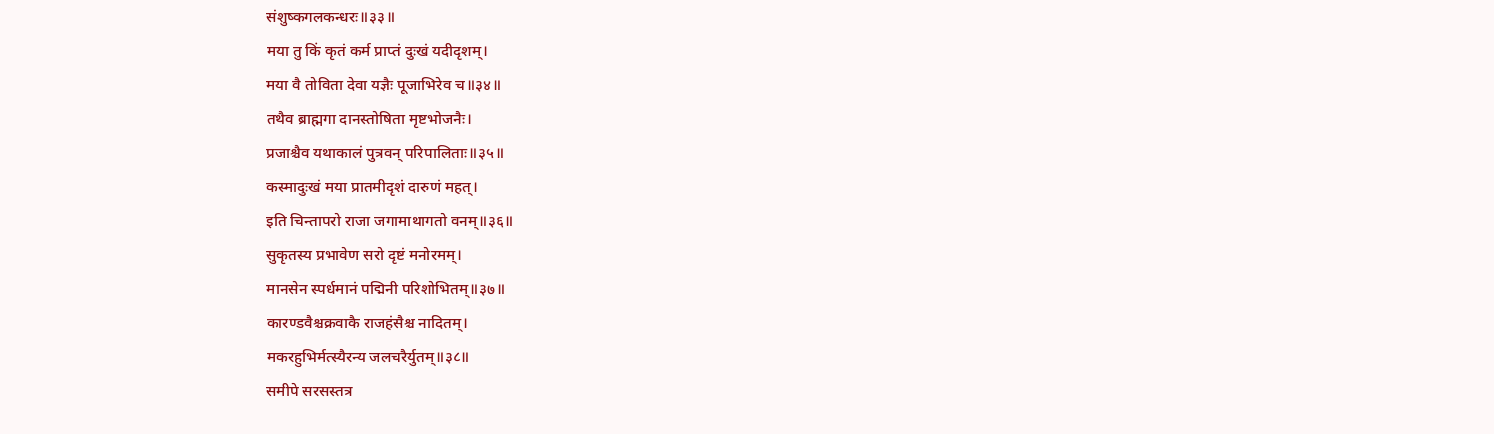संशुष्कगलकन्धरः॥३३॥
मया तु किं कृतं कर्म प्राप्तं दुःखं यदीदृशम्।
मया वै तोविता देवा यज्ञैः पूजाभिरेव च॥३४॥
तथैव ब्राह्मगा दानस्तोषिता मृष्टभोजनैः।
प्रजाश्चैव यथाकालं पुत्रवन् परिपालिताः॥३५॥
कस्मादुःखं मया प्रातमीदृशं दारुणं महत्।
इति चिन्तापरो राजा जगामाथागतो वनम्॥३६॥
सुकृतस्य प्रभावेण सरो दृष्टं मनोरमम्।
मानसेन स्पर्धमानं पद्मिनी परिशोभितम्॥३७॥
कारण्डवैश्चक्रवाकै राजहंसैश्च नादितम्।
मकरहुभिर्मत्स्यैरन्य जलचरैर्युतम्॥३८॥
समीपे सरसस्तत्र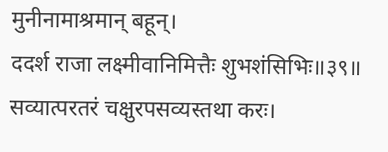मुनीनामाश्रमान् बहून्।
ददर्श राजा लक्ष्मीवानिमित्तैः शुभशंसिभिः॥३९॥
सव्यात्परतरं चक्षुरपसव्यस्तथा करः।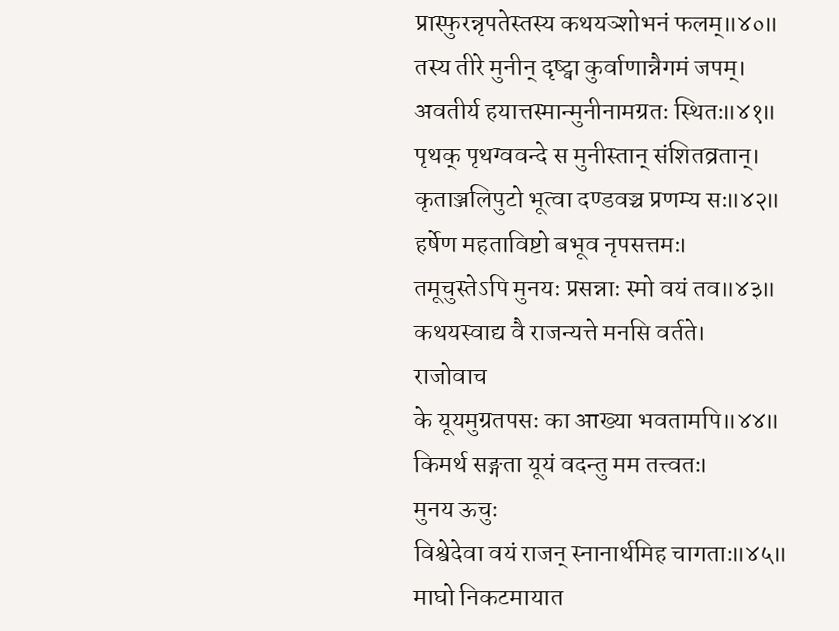प्रास्फुरन्नृपतेस्तस्य कथयञ्शोभनं फलम्॥४०॥
तस्य तीरे मुनीन् दृष्ट्वा कुर्वाणान्नैगमं जपम्।
अवतीर्य हयात्तस्मान्मुनीनामग्रतः स्थितः॥४१॥
पृथक् पृथग्ववन्दे स मुनीस्तान् संशितव्रतान्।
कृताञ्जलिपुटो भूत्वा दण्डवञ्च प्रणम्य सः॥४२॥
हर्षेण महताविष्टो बभूव नृपसत्तमः।
तमूचुस्तेऽपि मुनयः प्रसन्नाः स्मो वयं तव॥४३॥
कथयस्वाद्य वै राजन्यत्ते मनसि वर्तते।
राजोवाच
के यूयमुग्रतपसः का आख्या भवतामपि॥४४॥
किमर्थ सङ्गता यूयं वदन्तु मम तत्त्वतः।
मुनय ऊचुः
विश्वेदेवा वयं राजन् स्नानार्थमिह चागताः॥४५॥
माघो निकटमायात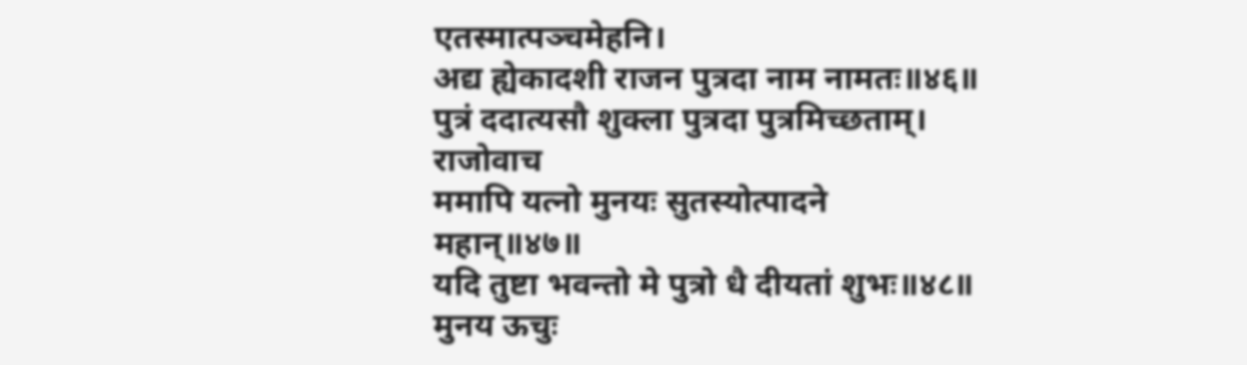एतस्मात्पञ्चमेहनि।
अद्य ह्येकादशी राजन पुत्रदा नाम नामतः॥४६॥
पुत्रं ददात्यसौ शुक्ला पुत्रदा पुत्रमिच्छताम्।
राजोवाच
ममापि यत्नो मुनयः सुतस्योत्पादने महान्॥४७॥
यदि तुष्टा भवन्तो मे पुत्रो धै दीयतां शुभः॥४८॥
मुनय ऊचुः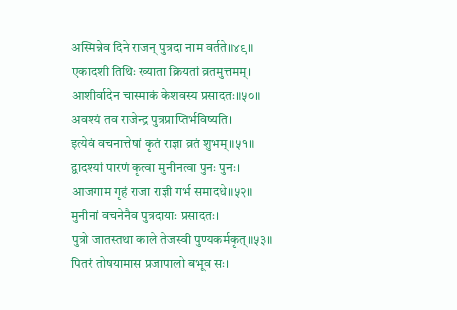अस्मिन्नेव दिने राजन् पुत्रदा नाम वर्तते॥४९॥
एकादशी तिथिः ख्याता क्रियतां व्रतमुत्तमम्।
आशीर्वादेन चास्माकं केशवस्य प्रसादतः॥५०॥
अवश्यं तव राजेन्द्र पुत्रप्राप्तिर्भविष्यति।
इत्येवं वचनात्तेषां कृतं राज्ञा व्रतं शुभम्॥५१॥
द्वादश्यां पारणं कृत्वा मुनीनत्वा पुनः पुनः।
आजगाम गृहं राजा राज्ञी गर्भ समादधे॥५२॥
मुनीनां वचनेनैव पुत्रदायाः प्रसादतः।
पुत्रो जातस्तथा काले तेजस्वी पुण्यकर्मकृत्॥५३॥
पितरं तोषयामास प्रजापालो बभूव सः।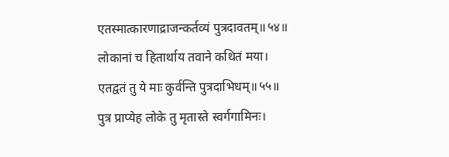एतस्मात्कारणाद्राजन्कर्तव्यं पुत्रदावतम्॥५४॥
लोकानां च हितार्थाय तवाने कथितं मया।
एतद्वतं तु ये माः कुर्वन्ति पुत्रदाभिधम्॥५५॥
पुत्र प्राप्येह लोके तु मृतास्ते स्वर्गगामिनः।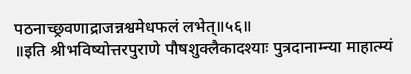पठनाच्छ्रवणाद्राजन्नश्वमेधफलं लभेत्॥५६॥
॥इति श्रीभविष्योत्तरपुराणे पौषशुक्लैकादश्याः पुत्रदानाम्न्या माहात्म्यं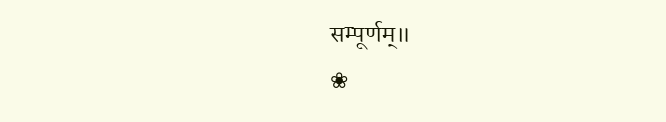सम्पूर्णम्॥
❀